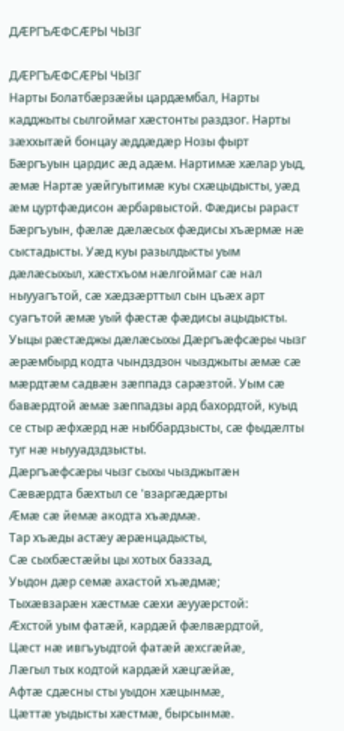ДÆРГЪÆФСÆРЫ ЧЫЗГ

ДÆРГЪÆФСÆРЫ ЧЫЗГ
Нарты Болатбæрзæйы цардæмбал, Нарты кадджыты сылгоймаг хæстонты раздзог. Нарты зæххытæй бонцау æддæдæр Нозы фырт Бæргъуын цардис æд адæм. Нартимæ хæлар уыд, æмæ Нартæ уæйгуытимæ куы схæцыдысты, уæд æм цуртфæдисон æрбарвыстой. Фæдисы рараст Бæргъуын, фæлæ дæлæсых фæдисы хъæрмæ нæ сыстадысты. Уæд куы разылдысты уым дæлæсыхыл, хæстхъом нæлгоймаг сæ нал ныууагътой, сæ хæдзæрттыл сын цъæх арт суагътой æмæ уый фæстæ фæдисы ацыдысты. Уыцы рæстæджы дæлæсыхы Дæргъæфсæры чызг æрæмбырд кодта чындздзон чызджыты æмæ сæ мæрдтæм садвæн зæппадз сарæзтой. Уым сæ бавæрдтой æмæ зæппадзы ард бахордтой, куыд се стыр æфхæрд нæ ныббардзысты, сæ фыдæлты туг нæ ныууадздзысты.
Дæргъæфсæры чызг сыхы чызджытæн
Сæвæрдта бæхтыл се 'взаргæдæрты
Æмæ сæ йемæ акодта хъæдмæ.
Тар хъæды астæу æрæнцадысты,
Сæ сыхбæстæйы цы хотых баззад,
Уыдон дæр семæ ахастой хъæдмæ;
Тыхæвзарæн хæстмæ сæхи æууæрстой:
Æхстой уым фатæй, кардæй фæлвæрдтой,
Цæст нæ ивгъуыдтой фатæй æхсгæйæ,
Лæгыл тых кодтой кардæй хæцгæйæ,
Афтæ сдæсны сты уыдон хæцынмæ,
Цæттæ уыдысты хæстмæ, бырсынмæ.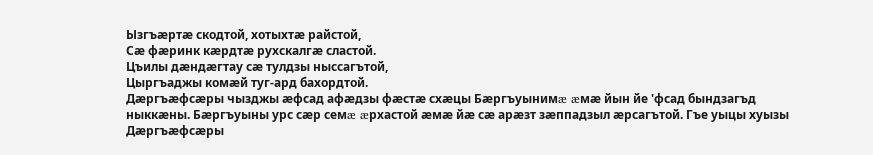Ызгъæртæ скодтой, хотыхтæ райстой,
Сæ фæринк кæрдтæ рухскалгæ сластой.
Цъилы дæндæгтау сæ тулдзы ныссагътой,
Цыргъаджы комæй туг-ард бахордтой.
Дæргъæфсæры чызджы æфсад афæдзы фæстæ схæцы Бæргъуынимæ æмæ йын йе 'фсад бындзагъд ныккæны. Бæргъуыны урс сæр семæ æрхастой æмæ йæ сæ арæзт зæппадзыл æрсагътой. Гъе уыцы хуызы Дæргъæфсæры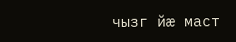чызг йæ маст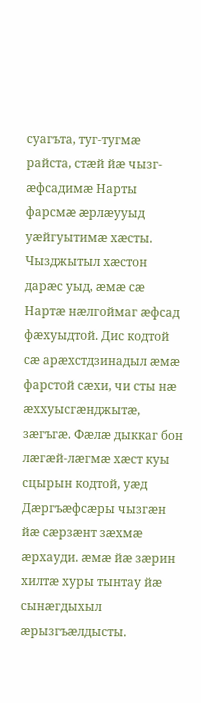суагъта, туг-тугмæ райста, стæй йæ чызг-æфсадимæ Нарты фарсмæ æрлæууыд уæйгуытимæ хæсты. Чызджытыл хæстон дарæс уыд, æмæ сæ Нартæ нæлгоймаг æфсад фæхуыдтой. Дис кодтой сæ арæхстдзинадыл æмæ фарстой сæхи, чи сты нæ æххуысгæнджытæ, зæгъгæ. Фæлæ дыккаг бон лæгæй-лæгмæ хæст куы сцырын кодтой, уæд Дæргъæфсæры чызгæн йæ сæрзæнт зæхмæ æрхауди. æмæ йæ зæрин хилтæ хуры тынтау йæ сынæгдыхыл æрызгъæлдысты.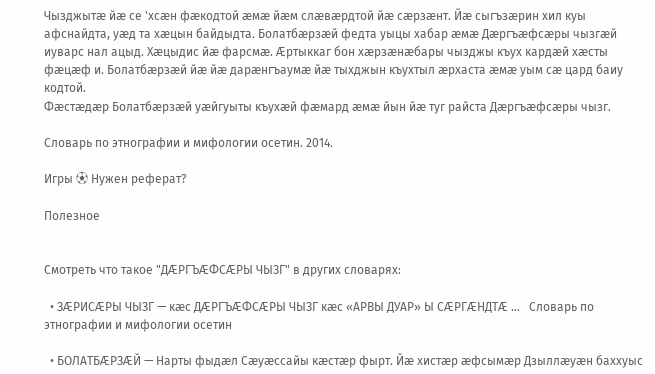Чызджытæ йæ се 'хсæн фæкодтой æмæ йæм слæвæрдтой йæ сæрзæнт. Йæ сыгъзæрин хил куы афснайдта, уæд та хæцын байдыдта. Болатбæрзæй федта уыцы хабар æмæ Дæргъæфсæры чызгæй иуварс нал ацыд. Хæцыдис йæ фарсмæ. Æртыккаг бон хæрзæнæбары чызджы къух кардæй хæсты фæцæф и. Болатбæрзæй йæ йæ дарæнгъаумæ йæ тыхджын къухтыл æрхаста æмæ уым сæ цард баиу кодтой.
Фæстæдæр Болатбæрзæй уæйгуыты къухæй фæмард æмæ йын йæ туг райста Дæргъæфсæры чызг.

Словарь по этнографии и мифологии осетин. 2014.

Игры ⚽ Нужен реферат?

Полезное


Смотреть что такое "ДÆРГЪÆФСÆРЫ ЧЫЗГ" в других словарях:

  • ЗÆРИСÆРЫ ЧЫЗГ — кæс ДÆРГЪÆФСÆРЫ ЧЫЗГ кæс «АРВЫ ДУАР» Ы СÆРГÆНДТÆ …   Словарь по этнографии и мифологии осетин

  • БОЛАТБÆРЗÆЙ — Нарты фыдæл Сæуæссайы кæстæр фырт. Йæ хистæр æфсымæр Дзыллæуæн баххуыс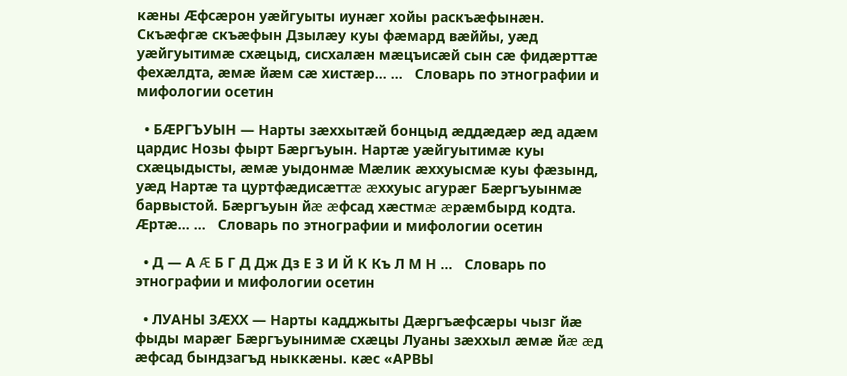кæны Æфсæрон уæйгуыты иунæг хойы раскъæфынæн. Скъæфгæ скъæфын Дзылæу куы фæмард вæййы, уæд уæйгуытимæ схæцыд, сисхалæн мæцъисæй сын сæ фидæрттæ фехæлдта, æмæ йæм сæ хистæр… …   Словарь по этнографии и мифологии осетин

  • БÆРГЪУЫН — Нарты зæххытæй бонцыд æддæдæр æд адæм цардис Нозы фырт Бæргъуын. Нартæ уæйгуытимæ куы схæцыдысты, æмæ уыдонмæ Мæлик æххуысмæ куы фæзынд, уæд Нартæ та цуртфæдисæттæ æххуыс агурæг Бæргъуынмæ барвыстой. Бæргъуын йæ æфсад хæстмæ æрæмбырд кодта. Æртæ… …   Словарь по этнографии и мифологии осетин

  • Д — А Æ Б Г Д Дж Дз Е З И Й К Къ Л М Н …   Словарь по этнографии и мифологии осетин

  • ЛУАНЫ ЗÆХХ — Нарты кадджыты Дæргъæфсæры чызг йæ фыды марæг Бæргъуынимæ схæцы Луаны зæххыл æмæ йæ æд æфсад бындзагъд ныккæны. кæс «АРВЫ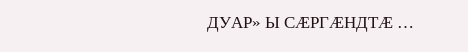ДУАР» Ы СÆРГÆНДТÆ …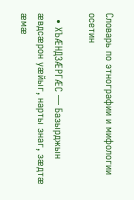Словарь по этнографии и мифологии осетин

  • ХЪÆНДЗÆРГÆС — Базырджын æвдсæрон уæйыг, нарты знаг, зæдтæ æмæ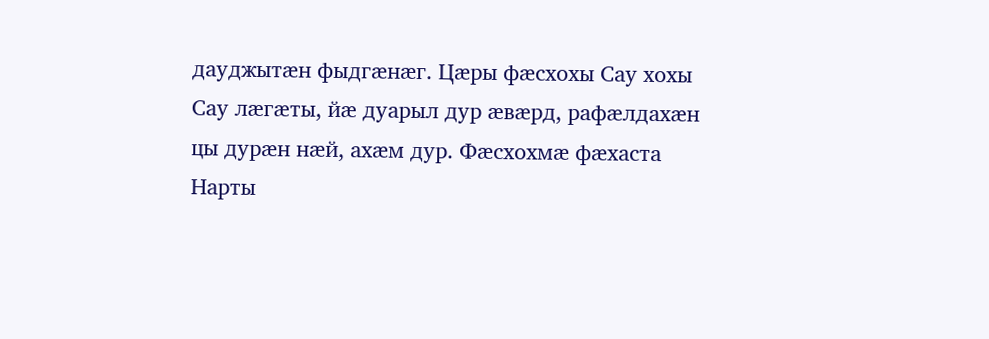дауджытæн фыдгæнæг. Цæры фæсхохы Сау хохы Сау лæгæты, йæ дуарыл дур æвæрд, рафæлдахæн цы дурæн нæй, ахæм дур. Фæсхохмæ фæхаста Нарты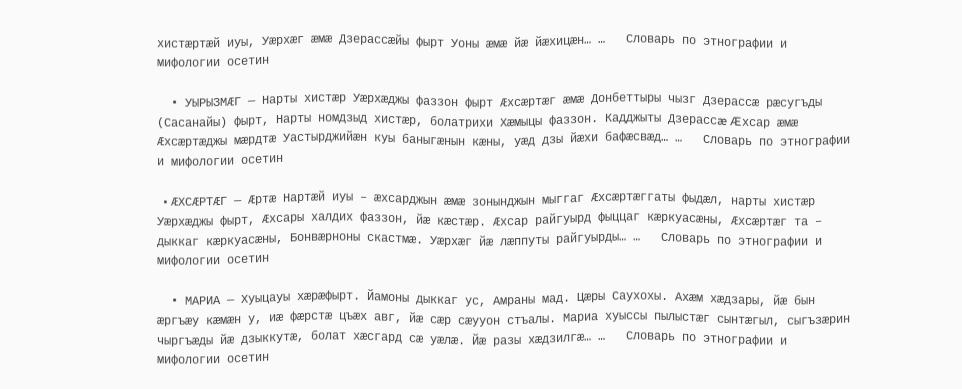хистæртæй иуы, Уæрхæг æмæ Дзерассæйы фырт Уоны æмæ йæ йæхицæн… …   Словарь по этнографии и мифологии осетин

  • УЫРЫЗМÆГ — Нарты хистæр Уæрхæджы фаззон фырт Æхсæртæг æмæ Донбеттыры чызг Дзерассæ рæсугъды (Сасанайы) фырт, Нарты номдзыд хистæр, болатрихи Хæмыцы фаззон. Кадджыты Дзерассæ Æхсар æмæ Æхсæртæджы мæрдтæ Уастырджийæн куы баныгæнын кæны, уæд дзы йæхи бафæсвæд… …   Словарь по этнографии и мифологии осетин

  • ÆХСÆРТÆГ — Æртæ Нартæй иуы – æхсарджын æмæ зонынджын мыггаг Æхсæртæггаты фыдæл, нарты хистæр Уæрхæджы фырт, Æхсары халдих фаззон, йæ кæстæр. Æхсар райгуырд фыццаг кæркуасæны, Æхсæртæг та – дыккаг кæркуасæны, Бонвæрноны скастмæ. Уæрхæг йæ лæппуты райгуырды… …   Словарь по этнографии и мифологии осетин

  • МАРИА — Хуыцауы хæрæфырт. Йамоны дыккаг ус, Амраны мад. Цæры Саухохы. Ахæм хæдзары, йæ бын æргъæу кæмæн у, иæ фæрстæ цъæх авг, йæ сæр сæууон стъалы. Мариа хуыссы пылыстæг сынтæгыл, сыгъзæрин чыргъæды йæ дзыккутæ, болат хæсгард сæ уæлæ. Йæ разы хæдзилгæ… …   Словарь по этнографии и мифологии осетин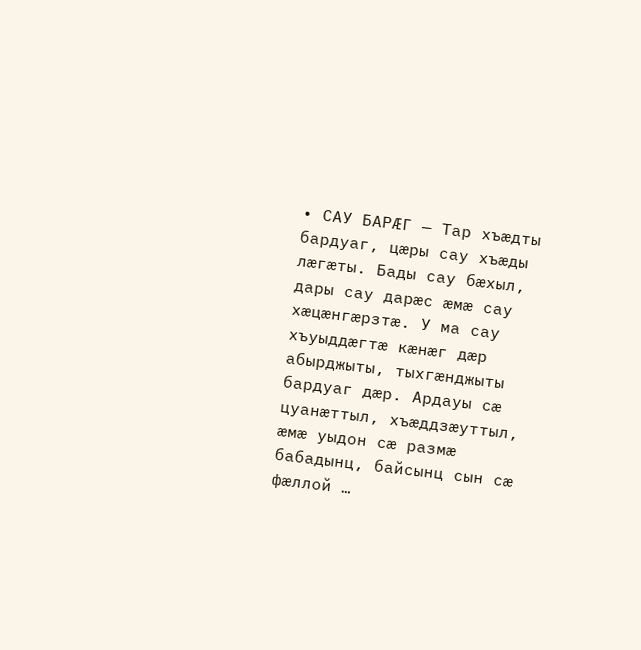• САУ БАРÆГ — Тар хъæдты бардуаг, цæры сау хъæды лæгæты. Бады сау бæхыл, дары сау дарæс æмæ сау хæцæнгæрзтæ. У ма сау хъуыддæгтæ кæнæг дæр абырджыты, тыхгæнджыты бардуаг дæр. Ардауы сæ цуанæттыл, хъæддзæуттыл, æмæ уыдон сæ размæ бабадынц, байсынц сын сæ фæллой …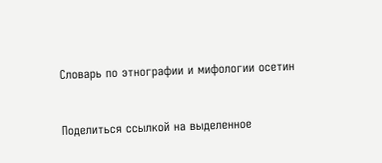Словарь по этнографии и мифологии осетин


Поделиться ссылкой на выделенное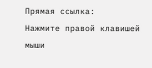Прямая ссылка:
Нажмите правой клавишей мыши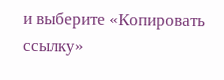и выберите «Копировать ссылку»